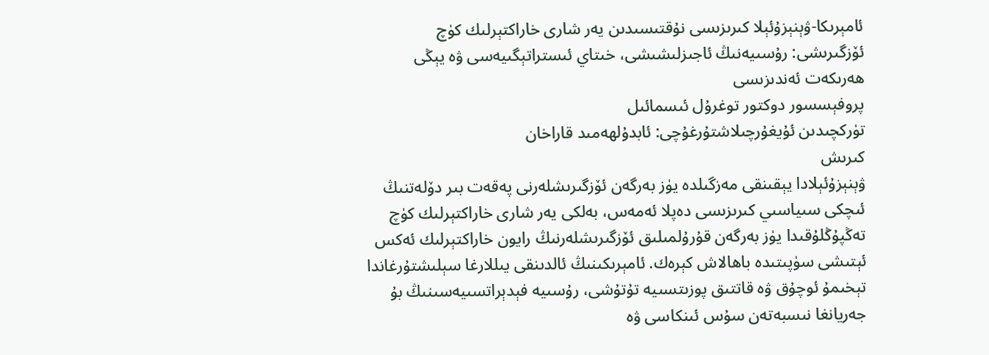ئامېرىكا-ۋېنېزۇئېلا كىرىزىسى نۇقتىسىدىن يەر شارى خاراكتېرلىك كۈچ ئۆزگىرىشى: رۇسىيەنىڭ ئاجىزلىشىشى، خىتاي ئىستراتېگىيەسى ۋە يېڭى ھەرىكەت ئەندىزىسى
پروفېسسور دوكتور توغرۇل ئىسمائىل
تۈركچىدىن ئۇيغۇرچىلاشتۇرغۇچى: ئابدۇلھەمىد قاراخان
كىرىش
ۋېنېزۇئېلادا يېقىنقى مەزگىلدە يۈز بەرگەن ئۆزگىرىشلەرنى پەقەت بىر دۆلەتنىڭ ئىچكى سىياسىي كىرىزىسى دەپلا ئەمەس، بەلكى يەر شارى خاراكتېرلىك كۈچ تەڭپۇڭلۇقىدا يۈز بەرگەن قۇرۇلمىلىق ئۆزگىرىشلەرنىڭ رايون خاراكتېرلىك ئەكس ئېتىشى سۈپىتىدە باھالاش كېرەك. ئامېرىكىنىڭ ئالدىنقى يىللارغا سېلىشتۇرغاندا تېخىمۇ ئوچۇق ۋە قاتتىق پوزىتسىيە تۇتۇشى، رۇسىيە فېدېراتسىيەسىنىڭ بۇ جەريانغا نىسبەتەن سۇس ئىنكاسى ۋە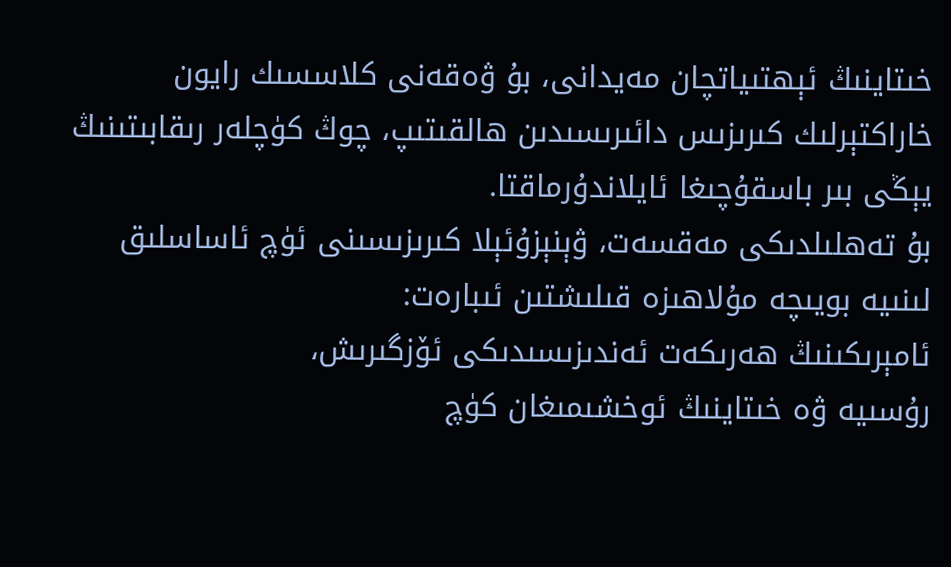خىتاينىڭ ئېھتىياتچان مەيدانى، بۇ ۋەقەنى كلاسسىك رايون خاراكتېرلىك كىرىزىس دائىرىسىدىن ھالقىتىپ، چوڭ كۈچلەر رىقابىتىنىڭ يېڭى بىر باسقۇچىغا ئايلاندۇرماقتا.
بۇ تەھلىلدىكى مەقسەت، ۋېنېزۇئېلا كىرىزىسىنى ئۈچ ئاساسلىق لىنىيە بويىچە مۇلاھىزە قىلىشتىن ئىبارەت:
ئامېرىكىنىڭ ھەرىكەت ئەندىزىسىدىكى ئۆزگىرىش،
رۇسىيە ۋە خىتاينىڭ ئوخشىمىغان كۈچ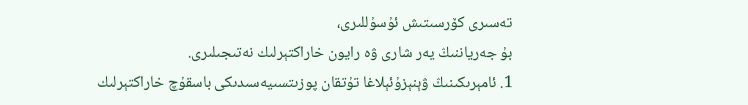تەسىرى كۆرسىتىش ئۇسۇللىرى،
بۇ جەرياننىڭ يەر شارى ۋە رايون خاراكتېرلىك نەتىجىلىرى.
1. ئامېرىكىنىڭ ۋېنېزۇئېلاغا تۇتقان پوزىتسىيەسىدىكى باسقۇچ خاراكتېرلىك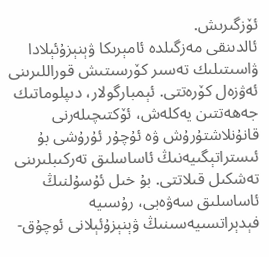ئۆزگىرىش.
ئالدىنقى مەزگىلدە ئامېرىكا ۋېنېزۇئېلادا ۋاسىتىلىك تەسىر كۆرسىتىش قوراللىرىنى ئەۋزەل كۆرەتتى. ئېمبارگولار، دىپلوماتىك جەھەتتىن يەكلەش، ئۆكتىچىلەرنى قانۇنلاشتۇرۇش ۋە ئۇچۇر ئۇرۇشى بۇ ئىستراتېگىيەنىڭ ئاساسلىق تەركىبلىرىنى تەشكىل قىلاتتى. بۇ خىل ئۇسۇلنىڭ ئاساسلىق سەۋەبى، رۇسىيە فېدېراتسىيەسىنىڭ ۋېنېزۇئېلانى ئوچۇق-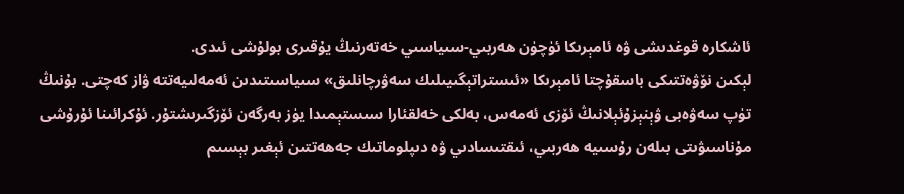ئاشكارە قوغدىشى ۋە ئامېرىكا ئۈچۈن ھەربىي-سىياسىي خەتەرنىڭ يۇقىرى بولۇشى ئىدى.
لېكىن نۆۋەتتىكى باسقۇچتا ئامېرىكا «ئىستراتېگىيىلىك سەۋرچانلىق» سىياسىتىدىن ئەمەلىيەتتە ۋاز كەچتى. بۇنىڭ تۈپ سەۋەبى ۋېنېزۇئېلانىڭ ئۆزى ئەمەس، بەلكى خەلقئارا سىستېمىدا يۈز بەرگەن ئۆزگىرىشتۇر. ئۇكرائىنا ئۇرۇشى مۇناسىۋىتى بىلەن رۇسىيە ھەربىي، ئىقتىسادىي ۋە دىپلوماتىك جەھەتتىن ئېغىر بېسىم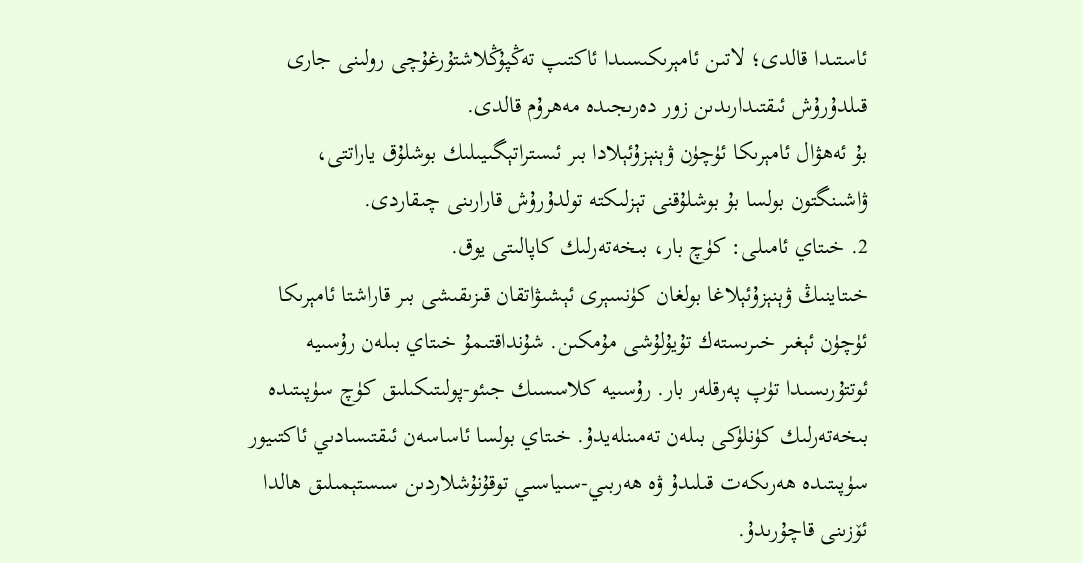ئاستىدا قالدى؛ لاتىن ئامېرىكىسىدا ئاكتىپ تەڭپۇڭلاشتۇرغۇچى رولىنى جارى قىلدۇرۇش ئىقتىدارىدىن زور دەرىجىدە مەھرۇم قالدى.
بۇ ئەھۋال ئامېرىكا ئۈچۈن ۋېنېزۇئېلادا بىر ئىستراتېگىيىلىك بوشلۇق ياراتتى، ۋاشىنگتون بولسا بۇ بوشلۇقنى تېزلىكتە تولدۇرۇش قارارىنى چىقاردى.
2. خىتاي ئامىلى: كۈچ بار، بىخەتەرلىك كاپالىتى يوق.
خىتاينىڭ ۋېنېزۇئېلاغا بولغان كۈنسېرى ئېشىۋاتقان قىزىقىشى بىر قاراشتا ئامېرىكا ئۈچۈن ئېغىر خىرىستەك تۇيۇلۇشى مۇمكىن. شۇنداقتىمۇ خىتاي بىلەن رۇسىيە ئوتتۇرىسىدا تۈپ پەرقلەر بار. رۇسىيە كلاسسىك جىئو-پولىتىكىلىق كۈچ سۈپىتىدە بىخەتەرلىك كۈنلۈكى بىلەن تەمىنلەيدۇ. خىتاي بولسا ئاساسەن ئىقتىسادىي ئاكتىيور سۈپىتىدە ھەرىكەت قىلىدۇ ۋە ھەربىي-سىياسىي توقۇنۇشلاردىن سىستېمىلىق ھالدا ئۆزىنى قاچۇرىدۇ.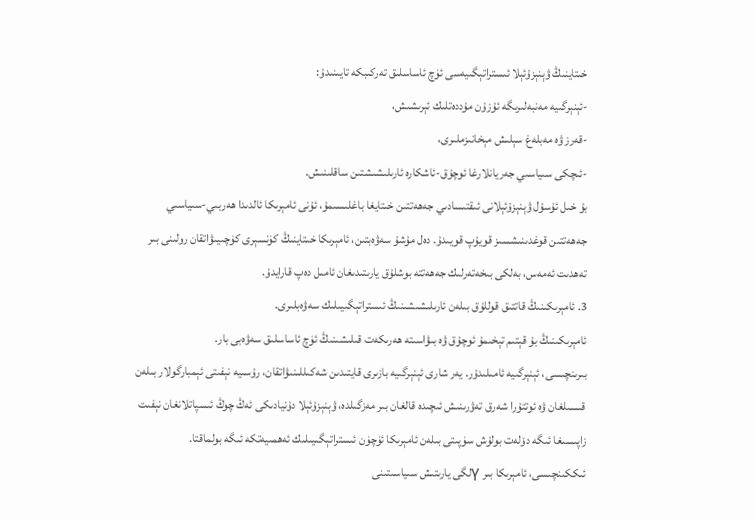خىتاينىڭ ۋېنېزۇئېلا ئىستراتېگىيەسى ئۈچ ئاساسلىق تەركىبكە تايىنىدۇ:
-ئېنېرگىيە مەنبەلىرىگە ئۇزۇن مۇددەتلىك ئېرىشىش،
-قەرز ۋە مەبلەغ سېلىش مېخانىزملىرى،
-ئىچكى سىياسىي جەريانلارغا ئوچۇق-ئاشكارە ئارىلىشىشتىن ساقلىنىش.
بۇ خىل ئۇسۇل ۋېنېزۇئېلانى ئىقتىسادىي جەھەتتىن خىتايغا باغلىسىمۇ، ئۇنى ئامېرىكا ئالدىدا ھەربىي-سىياسىي جەھەتتىن قوغدىنىشسىز قويۇپ قويىدۇ. دەل مۇشۇ سەۋەبتىن، ئامېرىكا خىتاينىڭ كۈنسېرى كۈچىيىۋاتقان رولىنى بىر تەھدىت ئەمەس، بەلكى بىخەتەرلىك جەھەتتە بوشلۇق يارىتىدىغان ئامىل دەپ قارايدۇ.
3. ئامېرىكىنىڭ قاتتىق قوللۇق بىلەن ئارىلىشىشىنىڭ ئىستراتېگىيىلىك سەۋەبلىرى.
ئامېرىكىنىڭ بۇ قېتىم تېخىمۇ ئوچۇق ۋە بىۋاسىتە ھەرىكەت قىلىشىنىڭ ئۈچ ئاساسلىق سەۋەبى بار.
بىرىنچىسى، ئېنېرگىيە ئامىلىدۇر. يەر شارى ئېنېرگىيە بازىرى قايتىدىن شەكىللىنىۋاتقان، رۇسىيە نېفىتى ئېمبارگولار بىلەن قىسىلغان ۋە ئوتتۇرا شەرق تەۋرىنىش ئىچىدە قالغان بىر مەزگىلدە، ۋېنېزۇئېلا دۇنيادىكى ئەڭ چوڭ ئىسپاتلانغان نېفىت زاپىسىغا ئىگە دۆلەت بولۇش سۈپىتى بىلەن ئامېرىكا ئۈچۈن ئىستراتېگىيىلىك ئەھمىيەتكە ئىگە بولماقتا.
ئىككىنچىسى، ئامېرىكا بىر үلگى يارىتىش سىياسىتىنى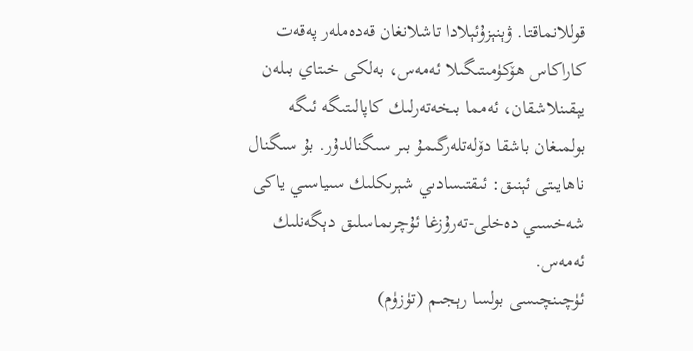قوللانماقتا. ۋېنېزۇئېلادا تاشلانغان قەدەملەر پەقەت كاراكاس ھۆكۈمىتىگىلا ئەمەس، بەلكى خىتاي بىلەن يېقىنلاشقان، ئەمما بىخەتەرلىك كاپالىتىگە ئىگە بولمىغان باشقا دۆلەتلەرگىمۇ بىر سىگنالدۇر. بۇ سىگنال ناھايىتى ئېنىق: ئىقتىسادىي شېرىكلىك سىياسىي ياكى شەخسىي دەخلى-تەرۇزغا ئۇچرىماسلىق دېگەنلىك ئەمەس.
ئۈچىنچىسى بولسا رېجىم (تۈزۈم)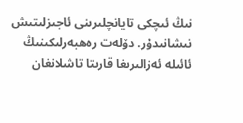نىڭ ئىچكى تايانچلىرىنى ئاجىزلىتىش نىشانىدۇر. دۆلەت رەھبەرلىكىنىڭ ئائىلە ئەزالىرىغا قارىتا تاشلانغان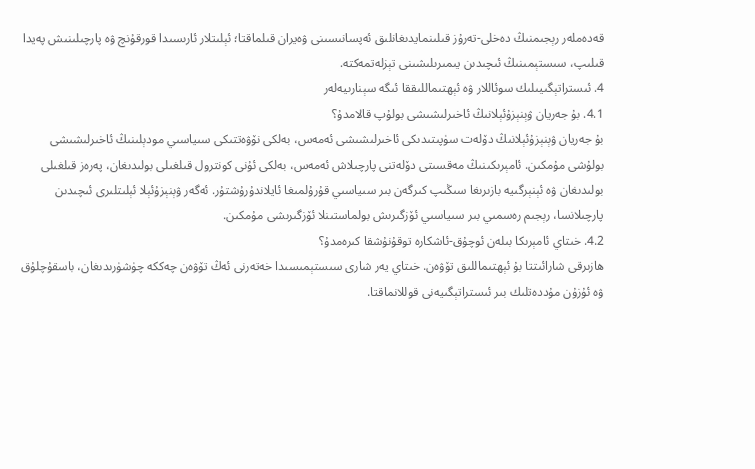قەدەملەر رېجىمنىڭ دەخلى-تەرۇز قىلىنمايدىغانلىق ئەپسانىسىنى ۋەيران قىلماقتا؛ ئېلىتلار ئارىسىدا قورقۇنچ ۋە پارچىلىنىش پەيدا قىلىپ، سىستېمىنىڭ ئىچىدىن يىمىرىلىشىنى تېزلەتمەكتە.
4. ئىستراتېگىيىلىك سوئاللار ۋە ئېھتىماللىققا ئىگە سېنارىيەلەر
4.1. بۇ جەريان ۋېنېزۇئېلانىڭ ئاخىرلىشىشى بولۇپ قالامدۇ؟
بۇ جەريان ۋېنېزۇئېلانىڭ دۆلەت سۈپىتىدىكى ئاخىرلىشىشى ئەمەس، بەلكى نۆۋەتتىكى سىياسىي مودېلىنىڭ ئاخىرلىشىشى بولۇشى مۇمكىن. ئامېرىكىنىڭ مەقسىتى دۆلەتنى پارچىلاش ئەمەس، بەلكى ئۇنى كونترول قىلغىلى بولىدىغان، پەرەز قىلغىلى بولىدىغان ۋە ئېنېرگىيە بازىرىغا سىڭىپ كىرگەن بىر سىياسىي قۇرۇلمىغا ئايلاندۇرۇشتۇر. ئەگەر ۋېنېزۇئېلا ئېلىتلىرى ئىچىدىن پارچىلانسا، رېجىم رەسمىي بىر سىياسىي ئۆزگىرىش بولماستىنلا ئۆزگىرىشى مۇمكىن.
4.2. خىتاي ئامېرىكا بىلەن ئوچۇق-ئاشكارە توقۇنۇشقا كىرەمدۇ؟
ھازىرقى شارائىتتا بۇ ئېھتىماللىق تۆۋەن. خىتاي يەر شارى سىستېمىسىدا خەتەرنى ئەڭ تۆۋەن چەككە چۈشۈرىدىغان، باسقۇچلۇق ۋە ئۇزۇن مۇددەتلىك بىر ئىستراتېگىيەنى قوللانماقتا.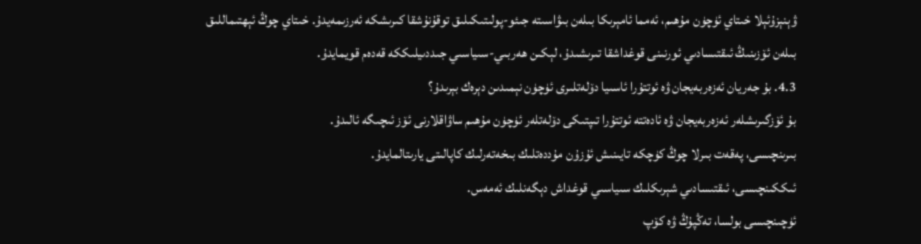ۋېنېزۇئېلا خىتاي ئۈچۈن مۇھىم، ئەمما ئامېرىكا بىلەن بىۋاسىتە جىئو-پولىتىكىلىق توقۇنۇشقا كىرىشكە ئەرزىمەيدۇ. خىتاي چوڭ ئېھتىماللىق بىلەن ئۆزىنىڭ ئىقتىسادىي ئورنىنى قوغداشقا تىرىشىدۇ، لېكىن ھەربىي-سىياسىي جىددىيلىككە قەدەم قويمايدۇ.
4.3. بۇ جەريان ئەزەربەيجان ۋە ئوتتۇرا ئاسىيا دۆلەتلىرى ئۈچۈن نېمىدىن دېرەك بېرىدۇ؟
بۇ ئۆزگىرىشلەر ئەزەربەيجان ۋە ئادەتتە ئوتتۇرا تىپتىكى دۆلەتلەر ئۈچۈن مۇھىم ساۋاقلارنى ئۆز ئىچىگە ئالىدۇ.
بىرىنچىسى، پەقەت بىرلا چوڭ كۈچكە تايىنىش ئۇزۇن مۇددەتلىك بىخەتەرلىك كاپالىتى يارىتالمايدۇ.
ئىككىنچىسى، ئىقتىسادىي شېرىكلىك سىياسىي قوغداش دېگەنلىك ئەمەس.
ئۈچىنچىسى بولسا، تەڭپۇڭ ۋە كۆپ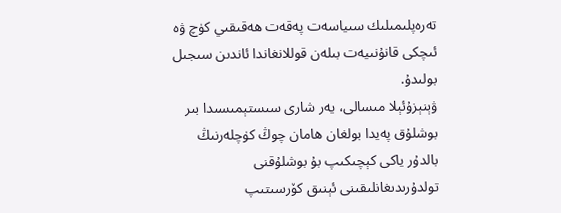تەرەپلىمىلىك سىياسەت پەقەت ھەقىقىي كۈچ ۋە ئىچكى قانۇنىيەت بىلەن قوللانغاندا ئاندىن سىجىل بولىدۇ.
ۋېنېزۇئېلا مىسالى، يەر شارى سىستېمىسىدا بىر بوشلۇق پەيدا بولغان ھامان چوڭ كۈچلەرنىڭ بالدۇر ياكى كېچىكىپ بۇ بوشلۇقنى تولدۇرىدىغانلىقىنى ئېنىق كۆرسىتىپ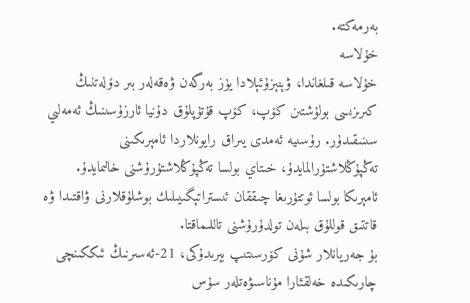بەرمەكتە.
خۇلاسە
خۇلاسە قىلغاندا، ۋېنېزۇئېلادا يۈز بەرگەن ۋەقەلەر بىر دۆلەتنىڭ كىرىزىسى بولۇشتىن كۆپ، كۆپ قۇتۇپلۇق دۇنيا ئارزۇسىنىڭ ئەمەلىي سىنىقىدۇر. رۇسىيە ئەمدى يىراق رايونلاردا ئامېرىكىنى تەڭپۇڭلاشتۇرالمايدۇ، خىتاي بولسا تەڭپۇڭلاشتۇرۇشنى خالىمايدۇ. ئامېرىكا بولسا ئوتتۇرىغا چىققان ئىستراتېگىيىلىك بوشلۇقلارنى ۋاقتىدا ۋە قاتتىق قوللۇق بىلەن تولدۇرۇشنى تاللىماقتا.
بۇ جەريانلار شۇنى كۆرسىتىپ بېرىدۇكى، 21-ئەسىرنىڭ ئىككىنچى چارىكىدە خەلقئارا مۇناسىۋەتلەر سۇس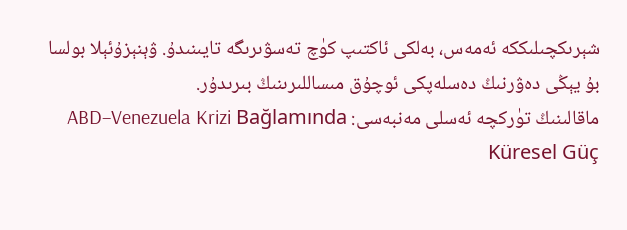شېرىكچىلىككە ئەمەس، بەلكى ئاكتىپ كۈچ تەسۋىرىگە تايىنىدۇ. ۋېنېزۇئېلا بولسا بۇ يېڭى دەۋرنىڭ دەسلەپكى ئوچۇق مىساللىرىنىڭ بىرىدۇر.
ماقالىنىڭ تۈركچە ئەسلى مەنبەسى: ABD–Venezuela Krizi Bağlamında Küresel Güç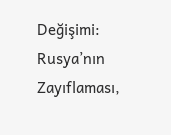Değişimi: Rusya’nın Zayıflaması,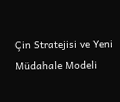Çin Stratejisi ve Yeni Müdahale Modeli